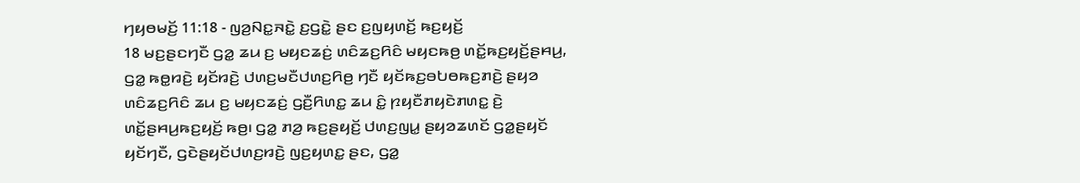ꤚꤟꤥꤗꤢꤩ꤬ 11:18 - ꤜꤤ꤬ꤡꤢ꤭ꤏꤢꤧ꤭ ꤢ꤬ꤞꤢꤧ꤭ ꤔꤢ ꤢ꤬ꤜꤟꤛꤢꤩ꤬ ꤒꤢ꤬ꤟꤢꤩ꤬
18 ꤗꤢ꤬ꤔꤢꤚꤢꤪ ꤞꤤ꤭ ꤘꤣ ꤢ꤬ ꤗꤟꤢꤘꤢꤦ꤬ ꤛꤢꤨꤘꤢ꤬ꤖꤢꤨ ꤗꤟꤢꤒꤥ꤬ ꤛꤢꤩ꤭ꤒꤢ꤬ꤟꤢꤩ꤬ꤔꤌꤣ꤬, ꤞꤤ꤭ ꤒꤥ꤭ꤙꤢꤧ꤬ ꤟꤢꤩꤙꤢꤧ꤬ ꤓꤛꤢ꤬ꤗꤢꤪꤓꤛꤢ꤬ꤖꤥ꤬ ꤚꤢꤪ ꤟꤢꤩꤒꤢ꤬ꤋꤝꤥꤒꤢ꤬ꤊꤢꤧ꤬ ꤔꤟꤤ ꤛꤢꤨꤘꤢ꤬ꤖꤢꤨ ꤘꤣ ꤢ꤬ ꤗꤟꤢꤘꤢꤦ꤬ ꤞꤢꤪ꤬ꤖꤛꤢ꤭ ꤘꤣ ꤢꤨ꤭ ꤐꤟꤢꤪꤊꤟꤢꤧꤊꤛꤢ꤭ ꤢꤧ꤬ ꤛꤢꤩ꤭ꤔꤌꤣ꤬ꤒꤢ꤬ꤟꤢꤩ꤬ ꤒꤥ꤬꤯ ꤞꤤ꤭ ꤊꤤ꤬ ꤒꤢ꤬ꤔꤟꤢꤩ꤬ ꤓꤛꤢ꤬ꤜꤣ꤭ ꤔꤟꤤꤘꤛꤢꤩ ꤞꤤ꤭ꤔꤟꤢꤩ ꤟꤢꤩꤚꤢꤪ, ꤞꤢꤧꤔꤟꤢꤩꤓꤛꤢ꤬ꤙꤢꤧ꤬ ꤜꤢ꤬ꤟꤛꤢ꤭ ꤔꤢ, ꤞꤤ꤭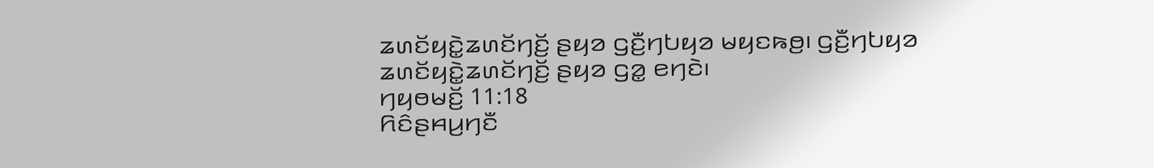ꤘꤛꤢꤩꤟꤢꤧ꤭ꤘꤛꤢꤩꤚꤢꤩ꤬ ꤔꤟꤤ ꤞꤢꤪ꤬ꤚꤝꤟꤤ ꤗꤟꤢꤒꤥ꤬꤯ ꤞꤢꤪ꤬ꤚꤝꤟꤤ ꤘꤛꤢꤩꤟꤢꤧ꤭ꤘꤛꤢꤩꤚꤢꤩ꤬ ꤔꤟꤤ ꤞꤤ꤭ ꤕꤚꤢꤧ꤯
ꤚꤟꤥꤗꤢꤩ꤬ 11:18
ꤖꤢꤨꤔꤌꤣ꤬ꤚꤢꤪ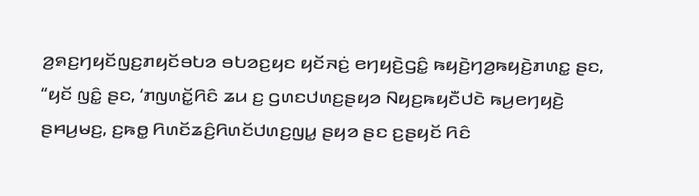ꤤ꤬ꤎꤢ꤬ꤚꤟꤢꤩꤜꤢ꤬ꤊꤟꤢꤩꤋꤝꤤ ꤋꤝꤤꤢ꤬ꤟꤢ ꤟꤢꤩꤏꤢꤦ꤬ ꤕꤚꤟꤢꤧ꤬ꤞꤢꤨ꤭ ꤒꤟꤢꤧ꤬ꤚꤤ꤬ꤒꤟꤢꤧ꤬ꤊꤛꤢ꤭ ꤔꤢ, “ꤟꤢꤩ ꤜꤢꤨ꤭ ꤔꤢ, ‘ꤊꤜꤛꤢꤩ꤭ꤖꤢꤨ ꤘꤣ ꤢ꤬ ꤞꤛꤢꤓꤛꤢ꤬ꤔꤟꤤ ꤡꤟꤢ꤬ꤒꤟꤢꤪꤓꤢꤧ ꤒꤣ꤬ꤕꤚꤟꤢꤧ꤬ ꤔꤌꤣ꤬ꤗꤢ꤬, ꤢ꤬ꤒꤥ꤭ ꤖꤛꤢꤩꤘꤢꤨ꤬ꤖꤛꤢꤩꤓꤛꤢ꤬ꤜꤣ꤭ ꤔꤟꤤ ꤔꤢ ꤢ꤬ꤔꤟꤢꤩ ꤖꤢꤨ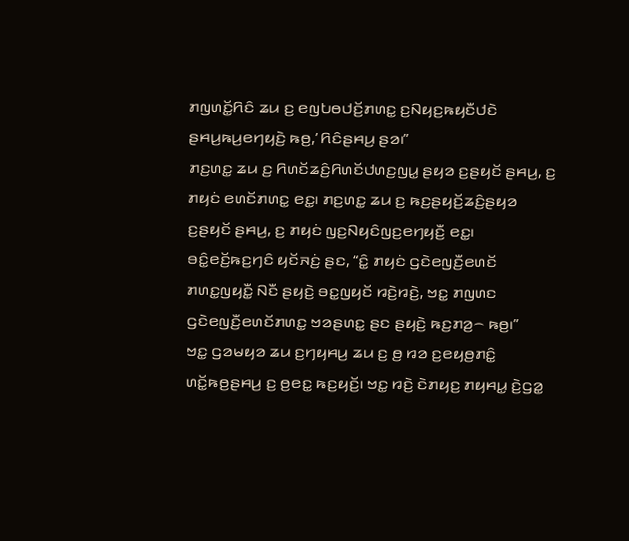ꤊꤜꤛꤢꤩ꤭ꤖꤢꤨ ꤘꤣ ꤢ꤬ ꤕꤜꤝꤥꤓꤢꤩ꤬ꤊꤛꤢ꤭ ꤢ꤬ꤡꤟꤢ꤬ꤒꤟꤢꤪꤓꤢꤧ ꤔꤌꤣ꤬ꤒꤣ꤬ꤕꤚꤟꤢꤧ꤬ ꤒꤥ꤬,’ ꤖꤢꤨꤔꤌꤣ꤬ ꤔꤤ꤯”
ꤊꤢ꤬ꤛꤢ꤭ ꤘꤣ ꤢ꤬ ꤖꤛꤢꤩꤘꤢꤨ꤬ꤖꤛꤢꤩꤓꤛꤢ꤬ꤜꤣ꤭ ꤔꤟꤤ ꤢ꤬ꤔꤟꤢꤩ ꤔꤌꤣ꤬, ꤢ꤬ ꤊꤟꤢꤦ ꤕꤛꤢꤩꤊꤛꤢ꤭ ꤕꤢ꤭꤯ ꤊꤢ꤬ꤛꤢ꤭ ꤘꤣ ꤢ꤬ ꤒꤢ꤬ꤔꤟꤢꤩ꤬ꤘꤢꤨ꤬ꤔꤟꤤ ꤢ꤬ꤔꤟꤢꤩ ꤔꤌꤣ꤬, ꤢ꤬ ꤊꤟꤢꤦ ꤜꤢ꤬ꤡꤟꤢꤨꤜꤢ꤬ꤕꤚꤟꤢꤪ꤬ ꤕꤢ꤭꤯
ꤋꤢꤨ꤭ꤕꤢꤩ꤬ꤒꤢ꤬ꤚꤢꤨ ꤟꤢꤩꤏꤢꤦ꤬ ꤔꤢ, “ꤢꤨ꤭ ꤊꤟꤢꤦ ꤞꤢꤧꤕꤜꤢꤪ꤬ꤕꤛꤢꤩ ꤊꤛꤢ꤭ꤜꤟꤢꤪ꤭ ꤡꤢꤪ ꤔꤟꤢꤧ꤬ ꤋꤢ꤭ꤜꤟꤢꤩ ꤙꤢꤧ꤬ꤙꤢꤧ꤬, ꤠꤢ꤭ ꤊꤜꤛꤢ ꤞꤢꤧꤕꤜꤢꤪ꤬ꤕꤛꤢꤩꤊꤛꤢ꤭ ꤠꤤꤔꤛꤢ꤭ ꤔꤢ ꤔꤟꤢꤧ꤬ ꤒꤢ꤬ꤊꤤ꤬꤮ ꤒꤥ꤬꤯”
ꤠꤢ꤭ ꤞꤤꤗꤟꤤ ꤘꤣ ꤢ꤬ꤚꤟꤌꤣ꤬ ꤘꤣ ꤢ꤬ ꤥ꤬ ꤙꤤ ꤢ꤬ꤕꤟꤥ꤬ꤊꤢꤨ꤭ ꤛꤢꤩ꤭ꤒꤥ꤬ꤔꤌꤣ꤬ ꤢ꤬ ꤥ꤬ꤕꤢ꤭ ꤒꤢ꤬ꤟꤢꤩ꤬꤯ ꤠꤢ꤭ ꤙꤢꤧ꤬ ꤢꤧꤊꤟꤢ꤬ ꤊꤟꤌꤣ꤭ ꤢꤧ꤬ꤞꤤ꤭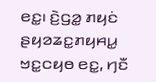ꤕꤢ꤭꤯ ꤢꤧ꤬ꤞꤤ꤭ ꤊꤟꤢꤦ ꤔꤟꤤꤘꤢ꤭ꤊꤟꤌꤣ꤭ ꤠꤢ꤭ꤍꤟꤥ ꤕꤢ꤭, ꤚꤢꤪ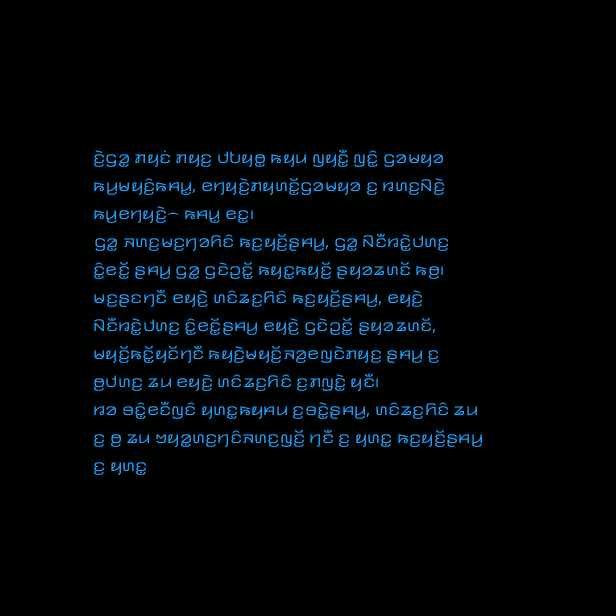ꤢꤧ꤬ꤞꤤ꤭ ꤊꤟꤢꤦ ꤊꤟꤢ꤬ ꤓꤝꤟꤥ꤭ ꤒꤟꤣ ꤜꤟꤢꤪ꤭ ꤜꤢꤨ꤭ ꤞꤤꤗꤟꤤ ꤒꤣ꤬ꤗꤟꤢꤨ꤬ꤒꤌꤣ꤭, ꤕꤚꤟꤢꤧ꤬ꤊꤟꤛꤢꤩ꤭ꤞꤤꤗꤟꤤ ꤢ꤬ ꤙꤛꤢ꤬ꤡꤢꤧ꤬ ꤒꤣ꤬ꤕꤚꤟꤢꤧ꤬꤮ ꤒꤌꤣ꤭ ꤕꤢ꤭꤯
ꤞꤤ꤭ ꤏꤛꤢ꤬ꤗꤢ꤬ꤚꤤꤖꤢꤨ ꤒꤢ꤬ꤟꤢꤩ꤬ꤔꤌꤣ꤬, ꤞꤤ꤭ ꤡꤢꤪꤙꤢꤧ꤭ꤓꤛꤢ꤬ ꤢꤨ꤭ꤕꤢꤩ꤭ ꤔꤌꤣ꤬ ꤞꤤ꤭ ꤞꤢꤧꤑꤢꤩ꤭ ꤒꤟꤢ꤭ꤒꤟꤢꤩ꤬ ꤔꤟꤤꤘꤛꤢꤩ ꤒꤥ꤬꤯ ꤗꤢ꤬ꤔꤢꤚꤢꤪ ꤕꤟꤢꤧ꤬ ꤛꤢꤨꤘꤢ꤬ꤖꤢꤨ ꤒꤢ꤬ꤟꤢꤩ꤬ꤔꤌꤣ꤬, ꤕꤟꤢꤧ꤬ ꤡꤢꤪꤙꤢꤧ꤭ꤓꤛꤢ꤬ ꤢꤨ꤭ꤕꤢꤩ꤭ꤔꤌꤣ꤬ ꤕꤟꤢꤧ꤬ ꤞꤢꤧꤑꤢꤩ꤭ ꤔꤟꤤꤘꤛꤢꤩ, ꤗꤟꤢꤩ꤬ꤒꤢꤩ꤭ꤟꤢꤩꤚꤢꤪ ꤒꤟꤢꤧ꤬ꤗꤟꤢꤩ꤬ꤏꤤ꤬ꤕꤜꤢꤧꤊꤟꤢ꤬ ꤔꤌꤣ꤬ ꤢ꤬ ꤥ꤬ꤓꤛꤢ꤬ ꤘꤣ ꤕꤟꤢꤧ꤬ ꤛꤢꤨꤘꤢ꤬ꤖꤢꤨ ꤢ꤬ꤊꤜꤢꤧ꤭ ꤟꤢꤪ꤯
ꤙꤤ ꤋꤢꤨ꤭ꤕꤢꤪꤜꤢꤨ ꤟꤛꤢ꤭ꤒꤟꤌꤣ ꤢ꤬ꤋꤢꤧ꤭ꤔꤌꤣ꤬, ꤛꤢꤨꤘꤢ꤬ꤖꤢꤨ ꤘꤣ ꤢ꤬ ꤥ꤬ ꤘꤣ ꤠꤟꤤ꤭ꤛꤢ꤬ꤚꤢꤨꤏꤛꤢ꤬ꤜꤢꤩ꤬ ꤚꤢꤪ ꤢ꤬ ꤟꤛꤢ꤭ ꤒꤢ꤬ꤟꤢꤩ꤬ꤔꤌꤣ꤬ ꤢ꤬ ꤟꤛꤢ꤭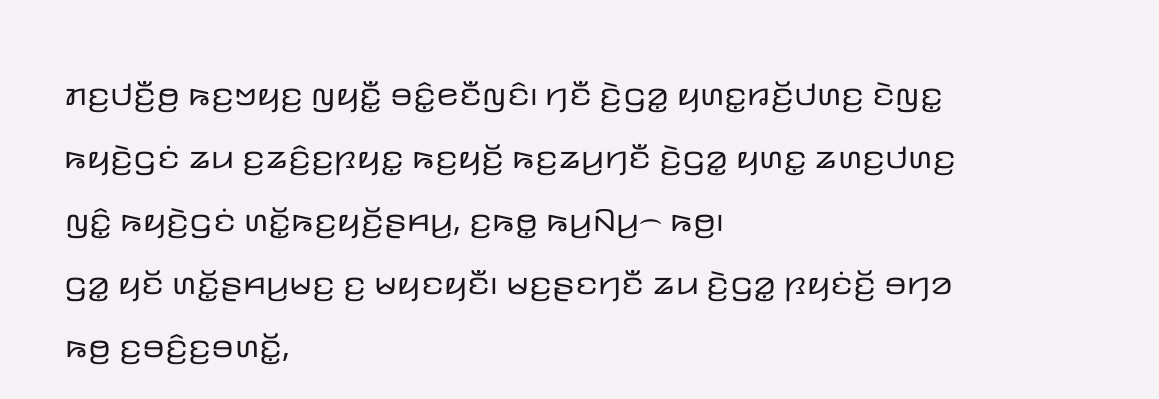ꤊꤢ꤬ꤓꤢꤪ꤬ꤥ꤬ ꤒꤢ꤬ꤠꤟꤢ꤬ ꤜꤟꤢꤪ꤭ ꤋꤢꤨ꤭ꤕꤢꤪꤜꤢꤨ꤯ ꤚꤢꤪ ꤢꤧ꤬ꤞꤤ꤭ ꤟꤛꤢ꤭ꤙꤢꤩ꤬ꤓꤛꤢ꤬ ꤢꤧꤜꤢ꤭ ꤒꤟꤢꤧ꤬ꤞꤢꤦ ꤘꤣ ꤢ꤬ꤘꤢꤨ꤬ꤢ꤬ꤐꤟꤢ꤭ ꤒꤢ꤬ꤟꤢꤩ꤬ ꤒꤢ꤬ꤘꤣ꤬ꤚꤢꤪ ꤢꤧ꤬ꤞꤤ꤭ ꤟꤛꤢ꤭ ꤘꤛꤢ꤬ꤓꤛꤢ꤬ ꤜꤢꤨ꤭ ꤒꤟꤢꤧ꤬ꤞꤢꤦ ꤛꤢꤩ꤭ꤒꤢ꤬ꤟꤢꤩ꤬ꤔꤌꤣ꤬, ꤢ꤬ꤒꤥ꤭ ꤒꤣ꤬ꤡꤣ꤬꤮ ꤒꤥ꤬꤯
ꤞꤤ꤭ ꤟꤢꤩ ꤛꤢꤩ꤭ꤔꤌꤣ꤬ꤗꤢ꤬ ꤢ꤬ ꤗꤟꤢꤟꤢꤪ꤯ ꤗꤢ꤬ꤔꤢꤚꤢꤪ ꤘꤣ ꤢꤧ꤬ꤞꤤ꤭ ꤐꤟꤢꤦꤢꤩ꤬ ꤋꤚꤤ ꤒꤥ꤬ ꤢ꤬ꤋꤢꤨ꤬ꤢ꤬ꤋꤛꤢꤩ꤭,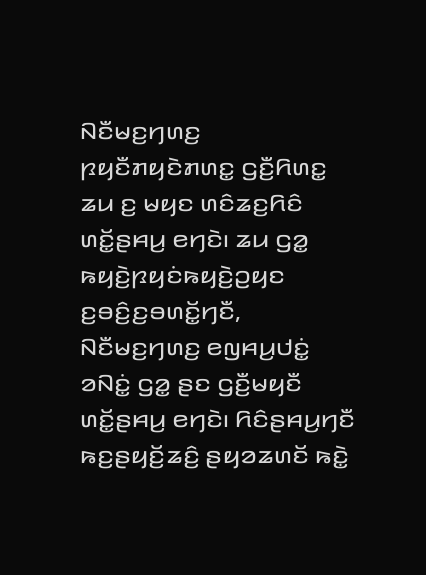ꤡꤢꤪꤗꤢ꤬ꤚꤛꤢ꤬ ꤐꤟꤢꤪꤊꤟꤢꤧꤊꤛꤢ꤭ ꤞꤢꤪ꤬ꤖꤛꤢ꤭ ꤘꤣ ꤢ꤬ ꤗꤟꤢ ꤛꤢꤨꤘꤢ꤬ꤖꤢꤨ ꤛꤢꤩ꤭ꤔꤌꤣ꤬ ꤕꤚꤢꤧ꤯ ꤘꤣ ꤞꤤ꤭ ꤒꤟꤢꤧ꤬ꤐꤟꤢꤦꤒꤟꤢꤧ꤬ꤑꤟꤢ ꤢ꤬ꤋꤢꤨ꤬ꤢ꤬ꤋꤛꤢꤩ꤭ꤚꤢꤪ, ꤡꤢꤪꤗꤢ꤬ꤚꤛꤢ꤬ ꤕꤜꤌꤣ꤬ꤓꤢꤦ꤭ ꤤꤡꤢꤦ꤭ ꤞꤤ꤭ ꤔꤢ ꤞꤢꤪ꤬ꤗꤟꤢꤪ ꤛꤢꤩ꤭ꤔꤌꤣ꤬ ꤕꤚꤢꤧ꤯ ꤖꤢꤨꤔꤌꤣ꤬ꤚꤢꤪ ꤒꤢ꤬ꤔꤟꤢꤩ꤬ꤘꤢꤨ꤬ ꤔꤟꤤꤘꤛꤢꤩ ꤒꤢꤧ꤭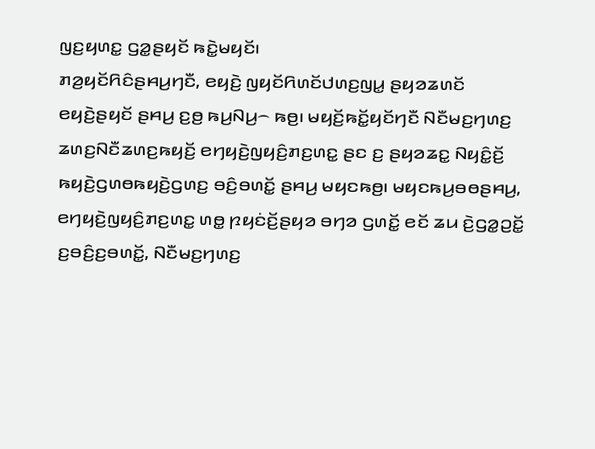ꤜꤢ꤬ꤟꤛꤢ꤭ ꤞꤤ꤭ꤔꤟꤢꤩ ꤒꤢꤧ꤭ꤗꤟꤢꤩ꤯
ꤊꤤ꤬ꤟꤢꤩꤖꤢꤨꤔꤌꤣ꤬ꤚꤢꤪ, ꤕꤟꤢꤧ꤬ ꤜꤟꤢꤩꤖꤛꤢꤩꤓꤛꤢ꤬ꤜꤣ꤭ ꤔꤟꤤꤘꤛꤢꤩ ꤕꤟꤢꤧ꤬ꤔꤟꤢꤩ ꤔꤌꤣ꤬ ꤢ꤬ꤥ꤬ ꤒꤣ꤬ꤡꤣ꤬꤮ ꤒꤥ꤬꤯ ꤗꤟꤢꤩ꤬ꤒꤢꤩ꤭ꤟꤢꤩꤚꤢꤪ ꤡꤢꤪꤗꤢ꤬ꤚꤛꤢ꤬ ꤘꤛꤢ꤬ꤡꤢꤪꤘꤛꤢ꤬ꤒꤟꤢꤩ꤬ ꤕꤚꤟꤢꤧ꤬ꤜꤟꤢꤨ꤬ꤊꤢ꤬ꤛꤢ꤭ ꤔꤢ ꤢ꤬ ꤔꤟꤤꤘꤢ꤭ ꤡꤟꤢꤨ꤭ꤢꤩ꤬ ꤒꤟꤢꤧ꤬ꤞꤛꤥꤒꤟꤢꤧ꤬ꤞꤛꤢ꤬ ꤋꤢꤨ꤬ꤋꤛꤢꤩ꤭ ꤔꤌꤣ꤬ ꤗꤟꤢꤒꤥ꤬꤯ ꤗꤟꤢꤒꤣ꤬ꤋꤥꤔꤌꤣ꤬, ꤕꤚꤟꤢꤧ꤬ꤜꤟꤢꤨ꤬ꤊꤢ꤬ꤛꤢ꤭ ꤛꤥ꤭ ꤐꤟꤢꤦꤢꤩ꤬ꤔꤟꤤ ꤋꤚꤤ ꤞꤛꤢꤩ꤭ ꤕꤢꤩ ꤘꤣ ꤢꤧ꤬ꤞꤤ꤭ꤑꤢꤩ꤭ ꤢ꤬ꤋꤢꤨ꤬ꤢ꤬ꤋꤛꤢꤩ꤭, ꤡꤢꤪꤗꤢ꤬ꤚꤛꤢ꤬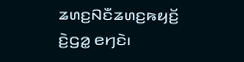ꤘꤛꤢ꤬ꤡꤢꤪꤘꤛꤢ꤬ꤒꤟꤢꤩ꤬ ꤢꤧ꤬ꤞꤤ꤭ ꤕꤚꤢꤧ꤯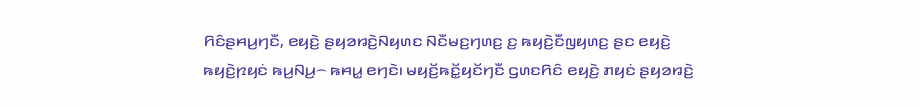ꤖꤢꤨꤔꤌꤣ꤬ꤚꤢꤪ, ꤕꤟꤢꤧ꤬ ꤔꤟꤤꤙꤢꤧ꤬ꤡꤟꤛꤢ ꤡꤢꤪꤗꤢ꤬ꤚꤛꤢ꤬ ꤢ꤬ ꤒꤟꤢꤧ꤬ꤢꤪꤜꤟꤛꤢ꤬ ꤔꤢ ꤕꤟꤢꤧ꤬ ꤒꤟꤢꤧ꤬ꤐꤟꤢꤦ ꤒꤣ꤬ꤡꤣ꤬꤮ ꤒꤌꤣ꤭ ꤕꤚꤢꤧ꤯ ꤗꤟꤢꤩ꤬ꤒꤢꤩ꤭ꤟꤢꤩꤚꤢꤪ ꤞꤛꤢꤖꤢꤨ ꤕꤟꤢꤧ꤬ ꤊꤟꤢꤦ ꤔꤟꤤꤙꤢꤧ꤬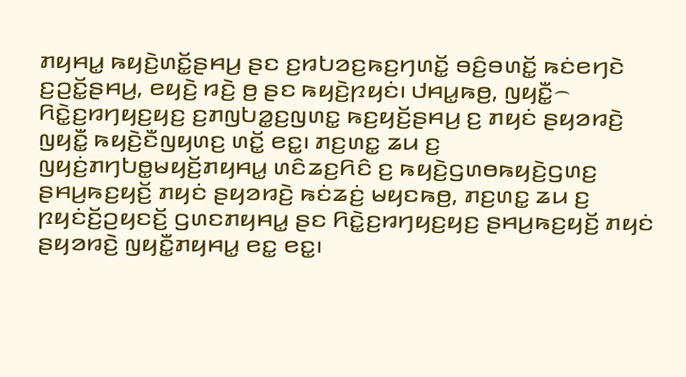ꤊꤟꤌꤣ꤭ ꤒꤟꤢꤧ꤬ꤛꤢꤩ꤭ꤔꤌꤣ꤬ ꤔꤢ ꤢ꤬ꤙꤝꤤꤢ꤬ꤒꤢ꤬ꤚꤛꤢꤩ꤭ ꤋꤢꤨ꤬ꤋꤛꤢꤩ꤭ ꤒꤢꤦꤕꤚꤢꤧ ꤢ꤬ꤑꤢꤩ꤭ꤔꤌꤣ꤬, ꤕꤟꤢꤧ꤬ ꤙꤢꤧ꤬ ꤥ꤬ ꤔꤢ ꤒꤟꤢꤧ꤬ꤐꤟꤢꤦ꤯ ꤓꤌꤣ꤭ꤒꤥ꤬, ꤜꤟꤢꤪ꤭꤮ ꤖꤢꤧ꤭ꤢ꤬ꤙꤚꤟꤢ꤬ꤟꤢ꤬ ꤢ꤬ꤊꤜꤝꤤ꤭ꤢ꤬ꤜꤛꤢ꤭ ꤒꤢ꤬ꤟꤢꤩ꤬ꤔꤌꤣ꤬ ꤢ꤬ ꤊꤟꤢꤦ ꤔꤟꤤꤙꤢꤧ꤬ ꤜꤟꤢꤪ꤭ ꤒꤟꤢꤧ꤬ꤢꤪꤜꤟꤛꤢ꤬ ꤛꤢꤩ꤭ ꤕꤢ꤭꤯ ꤊꤢ꤬ꤛꤢ꤭ ꤘꤣ ꤢ꤬ ꤜꤟꤢꤦ꤬ꤊꤚꤝꤥ꤭ꤗꤟꤢꤩ꤬ꤊꤟꤌꤣ꤭ ꤛꤢꤨꤘꤢ꤬ꤖꤢꤨ ꤢ꤬ ꤒꤟꤢꤧ꤬ꤞꤛꤥꤒꤟꤢꤧ꤬ꤞꤛꤢ꤬ ꤔꤌꤣ꤬ꤒꤢ꤬ꤟꤢꤩ꤬ ꤊꤟꤢꤦ ꤔꤟꤤꤙꤢꤧ꤬ ꤒꤢꤦꤘꤢꤦ꤬ ꤗꤟꤢꤒꤥ꤬, ꤊꤢ꤬ꤛꤢ꤭ ꤘꤣ ꤢ꤬ ꤐꤟꤢꤦꤢꤩ꤬ꤑꤟꤢꤢꤩ꤬ ꤞꤛꤢꤊꤟꤌꤣ꤭ ꤔꤢ ꤖꤢꤧ꤭ꤢ꤬ꤙꤚꤟꤢ꤬ꤟꤢ꤬ ꤔꤌꤣ꤬ꤒꤢ꤬ꤟꤢꤩ꤬ ꤊꤟꤢꤦ ꤔꤟꤤꤙꤢꤧ꤬ ꤜꤟꤢꤪ꤭ꤊꤟꤌꤣ꤭ ꤕꤢ꤭ ꤕꤢ꤭꤯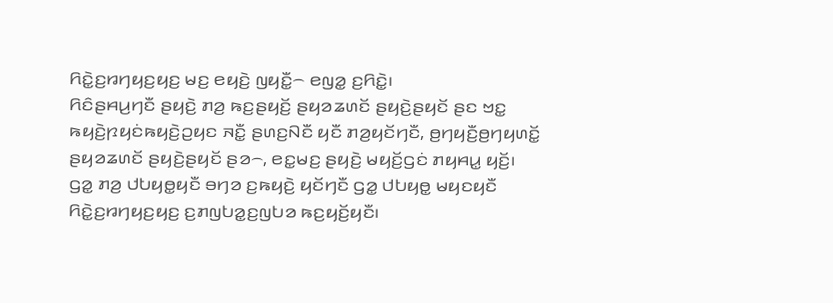ꤖꤢꤧ꤭ꤢ꤬ꤙꤚꤟꤢ꤬ꤟꤢ꤬ ꤗꤢ꤬ ꤕꤟꤢꤧ꤬ ꤜꤟꤢꤪ꤭꤮ ꤕꤜꤤ꤭ ꤢ꤬ꤖꤢꤧ꤭꤯
ꤖꤢꤨꤔꤌꤣ꤬ꤚꤢꤪ ꤔꤟꤢꤧ꤬ ꤊꤤ꤬ ꤒꤢ꤬ꤔꤟꤢꤩ꤬ ꤔꤟꤤꤘꤛꤢꤩ ꤔꤟꤢꤧ꤬ꤔꤟꤢꤩ ꤔꤢ ꤠꤢ꤭ ꤒꤟꤢꤧ꤬ꤐꤟꤢꤦꤒꤟꤢꤧ꤬ꤑꤟꤢ ꤏꤢꤪ꤭ ꤔꤛꤢ꤬ꤡꤢꤪ ꤟꤢꤪ ꤊꤤ꤬ꤟꤢꤩꤚꤢꤪ, ꤥ꤬ꤚꤟꤢꤪ꤬ꤥ꤬ꤚꤟꤛꤢꤩ꤭ ꤔꤟꤤꤘꤛꤢꤩ ꤔꤟꤢꤧ꤬ꤔꤟꤢꤩ ꤔꤤ꤮, ꤕꤢ꤭ꤗꤢ꤬ ꤔꤟꤢꤧ꤬ ꤗꤟꤢꤩ꤬ꤞꤢꤦ ꤊꤟꤌꤣ꤭ ꤟꤢꤩ꤬꤯
ꤞꤤ꤭ ꤊꤤ꤬ ꤓꤝꤟꤥ꤭ꤟꤢꤪ ꤋꤚꤤ ꤢ꤬ꤒꤟꤢꤧ꤬ ꤟꤢꤩꤚꤢꤪ ꤞꤤ꤭ ꤓꤝꤟꤥ꤭ ꤗꤟꤢꤟꤢꤪ ꤖꤢꤧ꤭ꤢ꤬ꤙꤚꤟꤢ꤬ꤟꤢ꤬ ꤢ꤬ꤊꤜꤝꤤ꤭ꤢ꤬ꤜꤝꤤ ꤒꤢ꤬ꤟꤢꤩ꤬ꤟꤢꤪ꤯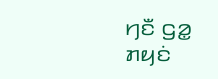ꤚꤢꤪ ꤞꤤ꤭ ꤊꤟꤢꤦ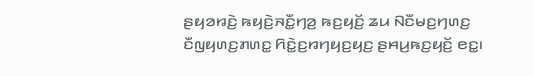ꤔꤟꤤꤙꤢꤧ꤬ ꤒꤟꤢꤧ꤬ꤏꤢꤪ꤭ꤚꤤ꤬ ꤒꤢ꤬ꤟꤢꤩ꤬ ꤘꤣ ꤡꤢꤪꤗꤢ꤬ꤚꤛꤢ꤬ ꤢꤪꤜꤟꤛꤢ꤬ꤊꤛꤢ꤭ ꤖꤢꤧ꤭ꤢ꤬ꤙꤚꤟꤢ꤬ꤟꤢ꤬ ꤔꤌꤣ꤬ꤒꤢ꤬ꤟꤢꤩ꤬ ꤕꤢ꤭꤯